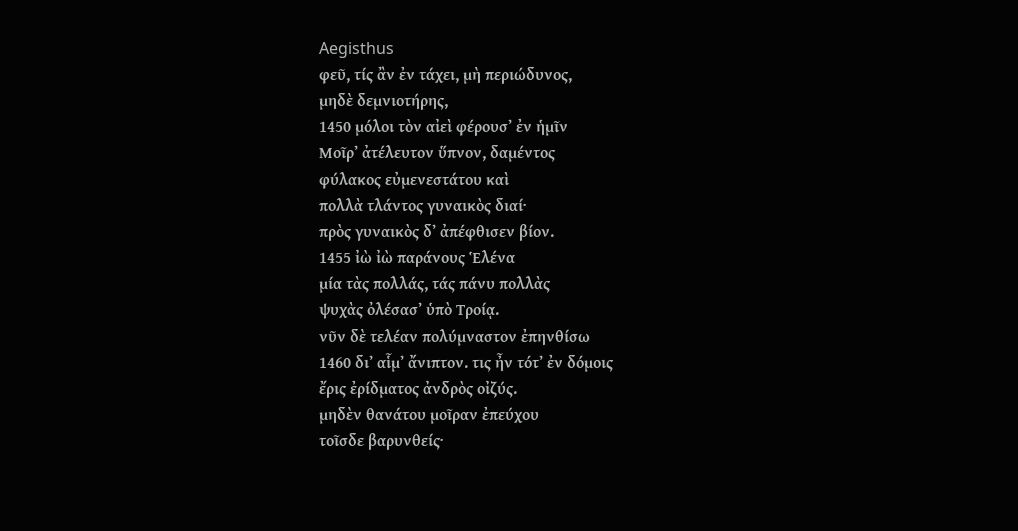Aegisthus
φεῦ, τίς ἂν ἐν τάχει, μὴ περιώδυνος,
μηδὲ δεμνιοτήρης,
1450 μόλοι τὸν αἰεὶ φέρουσʼ ἐν ἡμῖν
Μοῖρʼ ἀτέλευτον ὕπνον, δαμέντος
φύλακος εὐμενεστάτου καὶ
πολλὰ τλάντος γυναικὸς διαί·
πρὸς γυναικὸς δʼ ἀπέφθισεν βίον.
1455 ἰὼ ἰὼ παράνους Ἑλένα
μία τὰς πολλάς, τάς πάνυ πολλὰς
ψυχὰς ὀλέσασʼ ὑπὸ Τροίᾳ.
νῦν δὲ τελέαν πολύμναστον ἐπηνθίσω
1460 διʼ αἷμʼ ἄνιπτον. τις ἦν τότʼ ἐν δόμοις
ἔρις ἐρίδματος ἀνδρὸς οἰζύς.
μηδὲν θανάτου μοῖραν ἐπεύχου
τοῖσδε βαρυνθείς·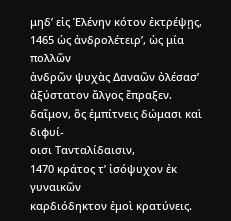μηδʼ εἰς Ἑλένην κότον ἐκτρέψῃς,
1465 ὡς ἀνδρολέτειρʼ, ὡς μία πολλῶν
ἀνδρῶν ψυχὰς Δαναῶν ὀλέσασʼ
ἀξύστατον ἄλγος ἔπραξεν.
δαῖμον, ὃς ἐμπίτνεις δώμασι καὶ διφυί-
οισι Τανταλίδαισιν,
1470 κράτος τʼ ἰσόψυχον ἐκ γυναικῶν
καρδιόδηκτον ἐμοὶ κρατύνεις.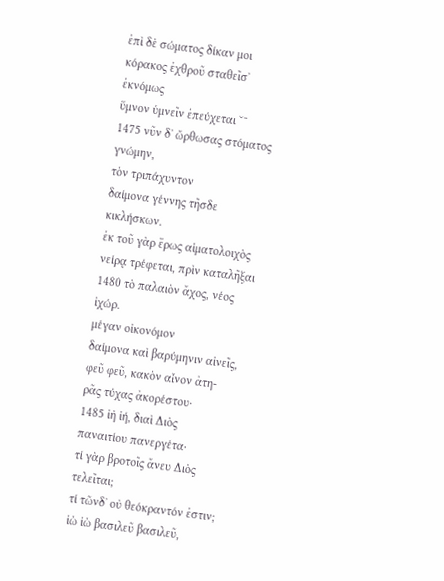ἐπὶ δὲ σώματος δίκαν μοι
κόρακος ἐχθροῦ σταθεῖσʼ ἐκνόμως
ὕμνον ὑμνεῖν ἐπεύχεται ˘¯
1475 νῦν δʼ ὤρθωσας στόματος γνώμην,
τὸν τριπάχυντον
δαίμονα γέννης τῆσδε κικλήσκων.
ἐκ τοῦ γὰρ ἔρως αἱματολοιχὸς
νείρᾳ τρέφεται, πρὶν καταλῆξαι
1480 τὸ παλαιὸν ἄχος, νέος ἰχώρ.
μέγαν οἰκονόμον
δαίμονα καὶ βαρύμηνιν αἰνεῖς,
φεῦ φεῦ, κακὸν αἶνον ἀτη-
ρᾶς τύχας ἀκορέστου·
1485 ἰὴ ἰή, διαὶ Διὸς
παναιτίου πανεργέτα·
τί γὰρ βροτοῖς ἄνευ Διὸς τελεῖται;
τί τῶνδʼ οὐ θεόκραντόν ἐστιν;
ἰὼ ἰὼ βασιλεῦ βασιλεῦ,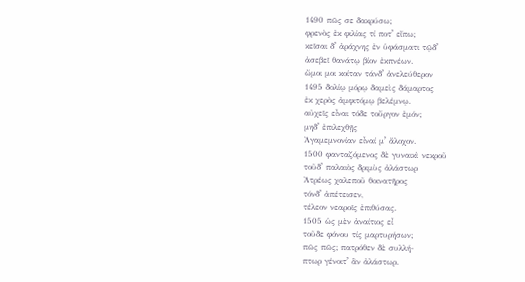1490 πῶς σε δακρύσω;
φρενὸς ἐκ φιλίας τί ποτʼ εἴπω;
κεῖσαι δʼ ἀράχνης ἐν ὑφάσματι τῷδʼ
ἀσεβεῖ θανάτῳ βίον ἐκπνέων.
ὤμοι μοι κοίταν τάνδʼ ἀνελεύθερον
1495 δολίῳ μόρῳ δαμεὶς δάμαρτος
ἐκ χερὸς ἀμφιτόμῳ βελέμνῳ.
αὐχεῖς εἶναι τόδε τοὔργον ἐμόν;
μηδʼ ἐπιλεχθῇς
Ἀγαμεμνονίαν εἶναί μʼ ἄλοχον.
1500 φανταζόμενος δὲ γυναικὶ νεκροῦ
τοῦδʼ παλαιὸς δριμὺς ἀλάστωρ
Ἀτρέως χαλεποῦ θοινατῆρος
τόνδʼ ἀπέτεισεν,
τέλεον νεαροῖς ἐπιθύσας.
1505 ὡς μὲν ἀναίτιος εἶ
τοῦδε φόνου τίς μαρτυρήσων;
πῶς πῶς; πατρόθεν δὲ συλλή-
πτωρ γένοιτʼ ἂν ἀλάστωρ.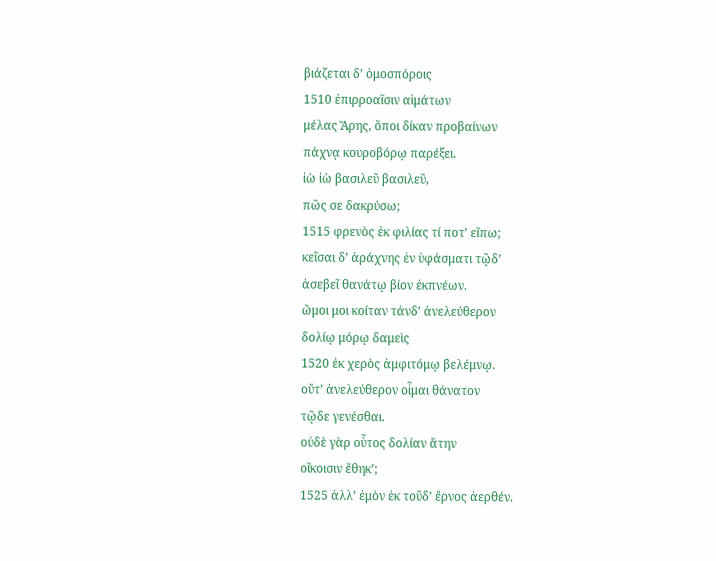βιάζεται δʼ ὁμοσπόροις
1510 ἐπιρροαῖσιν αἱμάτων
μέλας Ἄρης, ὅποι δίκαν προβαίνων
πάχνᾳ κουροβόρῳ παρέξει.
ἰὼ ἰὼ βασιλεῦ βασιλεῦ,
πῶς σε δακρύσω;
1515 φρενὸς ἐκ φιλίας τί ποτʼ εἴπω;
κεῖσαι δʼ ἀράχνης ἐν ὑφάσματι τῷδʼ
ἀσεβεῖ θανάτῳ βίον ἐκπνέων.
ὤμοι μοι κοίταν τάνδʼ ἀνελεύθερον
δολίῳ μόρῳ δαμεὶς
1520 ἐκ χερὸς ἀμφιτόμῳ βελέμνῳ.
οὔτʼ ἀνελεύθερον οἶμαι θάνατον
τῷδε γενέσθαι.
οὐδὲ γὰρ οὗτος δολίαν ἄτην
οἴκοισιν ἔθηκʼ;
1525 ἀλλʼ ἐμὸν ἐκ τοῦδʼ ἔρνος ἀερθέν.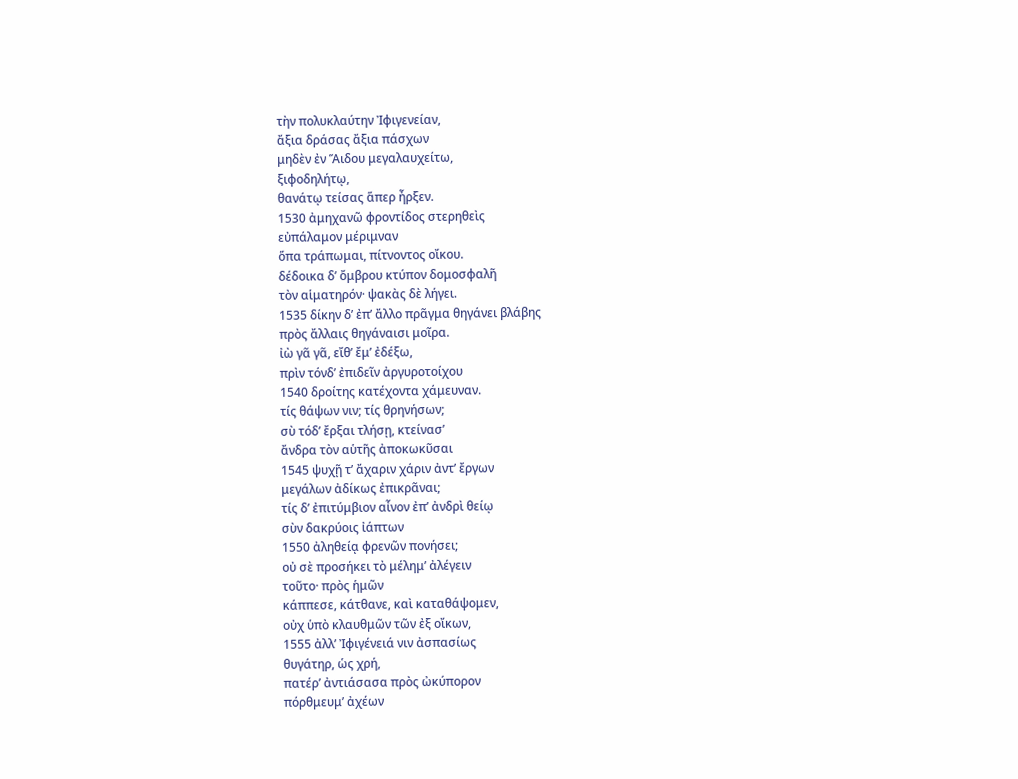τὴν πολυκλαύτην Ἰφιγενείαν,
ἄξια δράσας ἄξια πάσχων
μηδὲν ἐν Ἅιδου μεγαλαυχείτω,
ξιφοδηλήτῳ,
θανάτῳ τείσας ἅπερ ἦρξεν.
1530 ἀμηχανῶ φροντίδος στερηθεὶς
εὐπάλαμον μέριμναν
ὅπα τράπωμαι, πίτνοντος οἴκου.
δέδοικα δʼ ὄμβρου κτύπον δομοσφαλῆ
τὸν αἱματηρόν· ψακὰς δὲ λήγει.
1535 δίκην δʼ ἐπʼ ἄλλο πρᾶγμα θηγάνει βλάβης
πρὸς ἄλλαις θηγάναισι μοῖρα.
ἰὼ γᾶ γᾶ, εἴθʼ ἔμʼ ἐδέξω,
πρὶν τόνδʼ ἐπιδεῖν ἀργυροτοίχου
1540 δροίτης κατέχοντα χάμευναν.
τίς θάψων νιν; τίς θρηνήσων;
σὺ τόδʼ ἔρξαι τλήσῃ, κτείνασʼ
ἄνδρα τὸν αὑτῆς ἀποκωκῦσαι
1545 ψυχῇ τʼ ἄχαριν χάριν ἀντʼ ἔργων
μεγάλων ἀδίκως ἐπικρᾶναι;
τίς δʼ ἐπιτύμβιον αἶνον ἐπʼ ἀνδρὶ θείῳ
σὺν δακρύοις ἰάπτων
1550 ἀληθείᾳ φρενῶν πονήσει;
οὐ σὲ προσήκει τὸ μέλημʼ ἀλέγειν
τοῦτο· πρὸς ἡμῶν
κάππεσε, κάτθανε, καὶ καταθάψομεν,
οὐχ ὑπὸ κλαυθμῶν τῶν ἐξ οἴκων,
1555 ἀλλʼ Ἰφιγένειά νιν ἀσπασίως
θυγάτηρ, ὡς χρή,
πατέρʼ ἀντιάσασα πρὸς ὠκύπορον
πόρθμευμʼ ἀχέων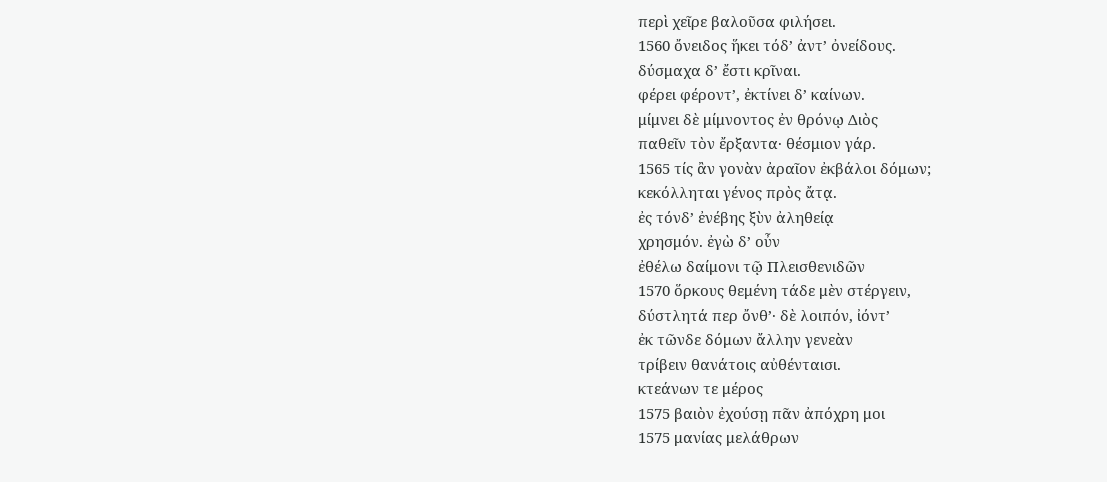περὶ χεῖρε βαλοῦσα φιλήσει.
1560 ὄνειδος ἥκει τόδʼ ἀντʼ ὀνείδους.
δύσμαχα δʼ ἔστι κρῖναι.
φέρει φέροντʼ, ἐκτίνει δʼ καίνων.
μίμνει δὲ μίμνοντος ἐν θρόνῳ Διὸς
παθεῖν τὸν ἔρξαντα· θέσμιον γάρ.
1565 τίς ἂν γονὰν ἀραῖον ἐκβάλοι δόμων;
κεκόλληται γένος πρὸς ἄτᾳ.
ἐς τόνδʼ ἐνέβης ξὺν ἀληθείᾳ
χρησμόν. ἐγὼ δʼ οὖν
ἐθέλω δαίμονι τῷ Πλεισθενιδῶν
1570 ὅρκους θεμένη τάδε μὲν στέργειν,
δύστλητά περ ὄνθʼ· δὲ λοιπόν, ἰόντʼ
ἐκ τῶνδε δόμων ἄλλην γενεὰν
τρίβειν θανάτοις αὐθένταισι.
κτεάνων τε μέρος
1575 βαιὸν ἐχούσῃ πᾶν ἀπόχρη μοι
1575 μανίας μελάθρων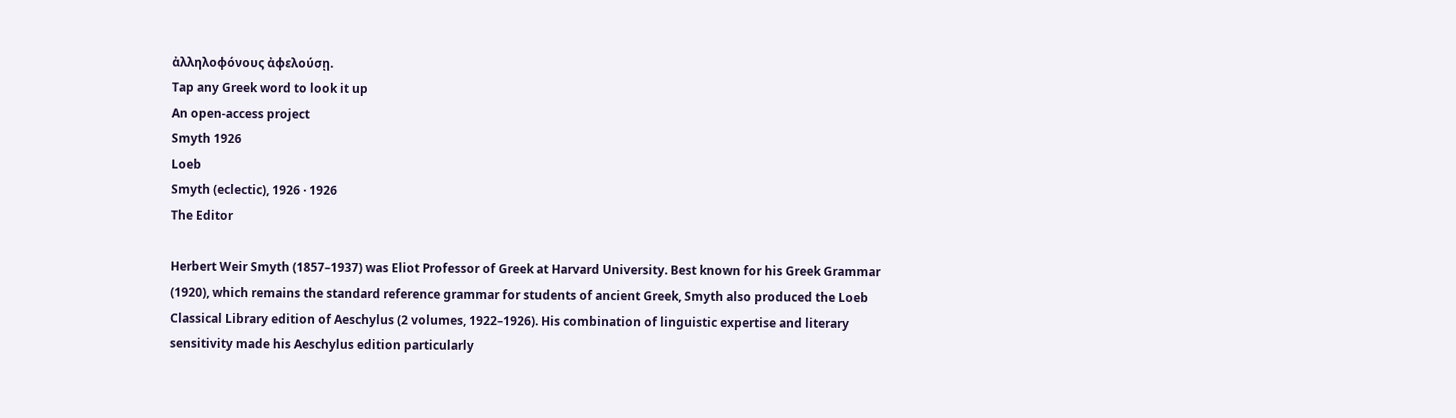ἀλληλοφόνους ἀφελούσῃ.
Tap any Greek word to look it up
An open-access project
Smyth 1926
Loeb
Smyth (eclectic), 1926 · 1926
The Editor

Herbert Weir Smyth (1857–1937) was Eliot Professor of Greek at Harvard University. Best known for his Greek Grammar (1920), which remains the standard reference grammar for students of ancient Greek, Smyth also produced the Loeb Classical Library edition of Aeschylus (2 volumes, 1922–1926). His combination of linguistic expertise and literary sensitivity made his Aeschylus edition particularly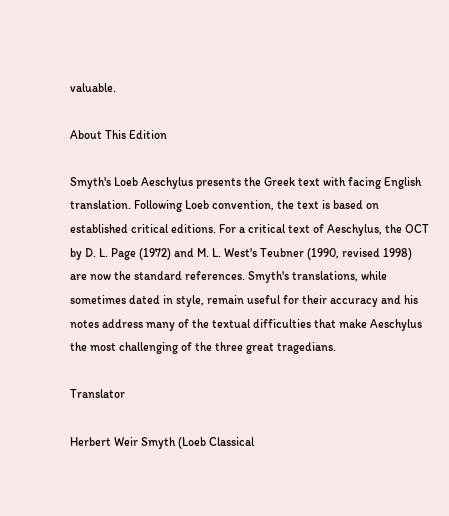valuable.

About This Edition

Smyth's Loeb Aeschylus presents the Greek text with facing English translation. Following Loeb convention, the text is based on established critical editions. For a critical text of Aeschylus, the OCT by D. L. Page (1972) and M. L. West's Teubner (1990, revised 1998) are now the standard references. Smyth's translations, while sometimes dated in style, remain useful for their accuracy and his notes address many of the textual difficulties that make Aeschylus the most challenging of the three great tragedians.

Translator

Herbert Weir Smyth (Loeb Classical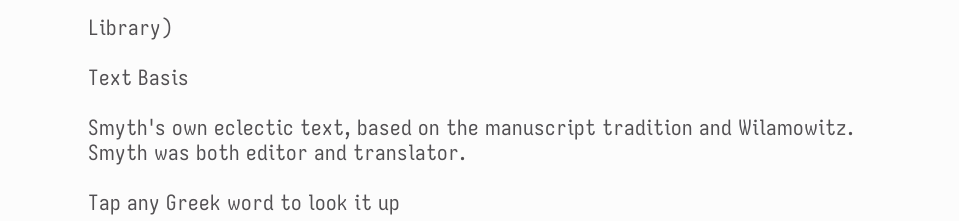Library)

Text Basis

Smyth's own eclectic text, based on the manuscript tradition and Wilamowitz. Smyth was both editor and translator.

Tap any Greek word to look it up